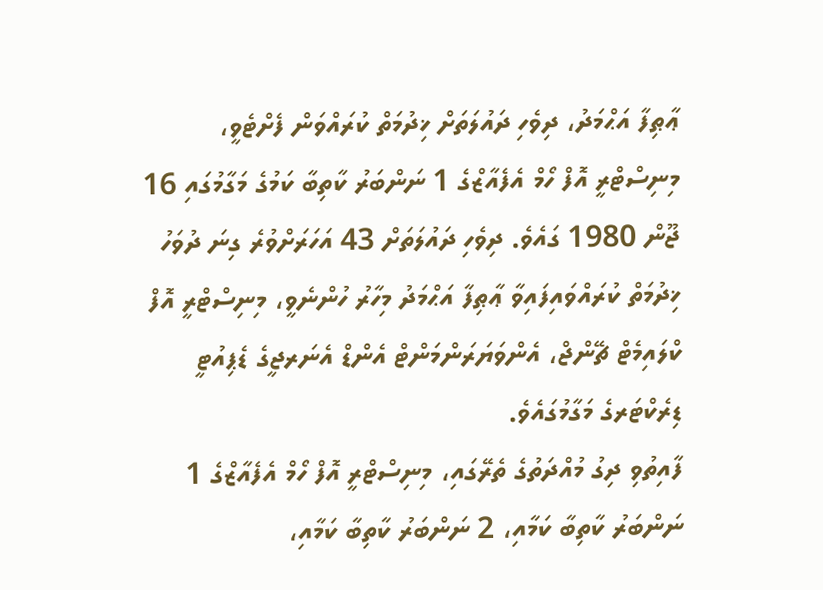ޢާޠިފާ އަޙްމަދު، ދިވެހި ދައުލަތަށް ޚިދުމަތް ކުރައްވަން ފެށްޓެވީ، މިނިސްޓްރީ އޮފް ހޯމް އެފެއާޒްގެ 1 ނަންބަރު ކާތިބާ ކަމުގެ މަގާމުގައި 16 ޖޫން 1980 ގައެވެ. ދިވެހި ދައުލަތަށް 43 އަހަރަށްވުރެ ގިނަ ދުވަހު ޚިދުމަތް ކުރައްވައިފައިވާ ޢާޠިފާ އަޙްމަދު މިހާރު ހުންނެވީ، މިނިސްޓްރީ އޮފް ކްލައިމެޓް ޗޭންޖް، އެންވަޔަރަންމަންޓް އެންޑް އެނަރޖީގެ ޑެޕިއުޓީ ޑިރެކްޓަރގެ މަގާމުގައެވެ.
ފާއިތުވި ދިގު މުއްދަތުގެ ތެރޭގައި، މިނިސްޓްރީ އޮފް ހޯމް އެފެއާޒްގެ 1 ނަންބަރު ކާތިބާ ކަމާއި، 2 ނަންބަރު ކާތިބާ ކަމާއި،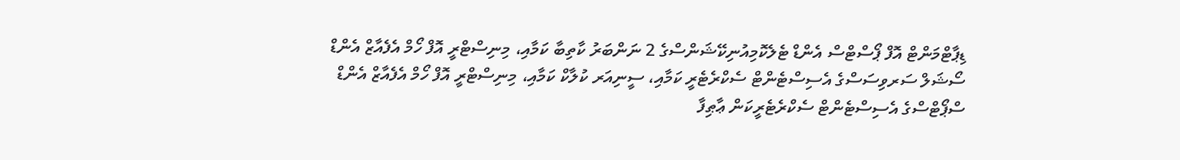ޑިޕާޓްމަންޓް އޮފް ޕޯސްޓްސް އެންޑް ޓެލެކޮމިއުނިކޭޝަންސްގެ 2 ނަންބަރު ކާތިބާ ކަމާއި، މިނިސްޓްރީ އޮފް ހޯމް އެފެއާޒް އެންޑް ސޯޝަލް ސަރވިސަސްގެ އެސިސްޓެންޓް ސެކްރެޓެރީ ކަމާއި، ސީނިއަރ ކުލާކް ކަމާއި، މިނިސްޓްރީ އޮފް ހޯމް އެފެއާޒް އެންޑް ސްޕޯޓްސްގެ އެސިސްޓެންޓް ސެކްރެޓެރީކަން ޢާޠިފާ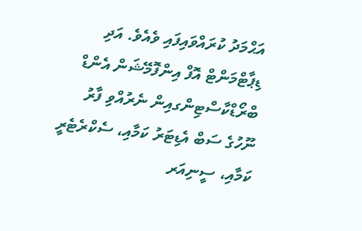އަޙްމަދު ކުރައްވައިފައި ވެއެވެ. އަދި ޑިޕާޓްމަންޓް އޮފް އިންފޮމޭޝަން އެންޑް ބްރޯޑްކާސްޓިންގއިން ނެރުއްވި ފާރު ނޫހުގެ ސަބް އެޑިޓަރު ކަމާއި، ސެކްރެޓެރީ ކަމާއި، ސީނިއަރ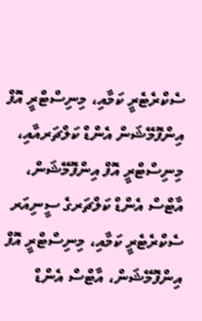ސެކްރެޓެރީ ކަމާއި، މިނިސްޓްރީ އޮފް އިންފޮމޭޝަން އެންޑް ކަލްޗަރއާއި، މިނިސްޓްރީ އޮފް އިންފޮމޭޝަން، އާޓްސް އެންޑް ކަލްޗަރގެ ސީނިއަރ ސެކްރެޓެރީ ކަމާއި، މިނިސްޓްރީ އޮފް އިންފޮމޭޝަން، އާޓްސް އެންޑް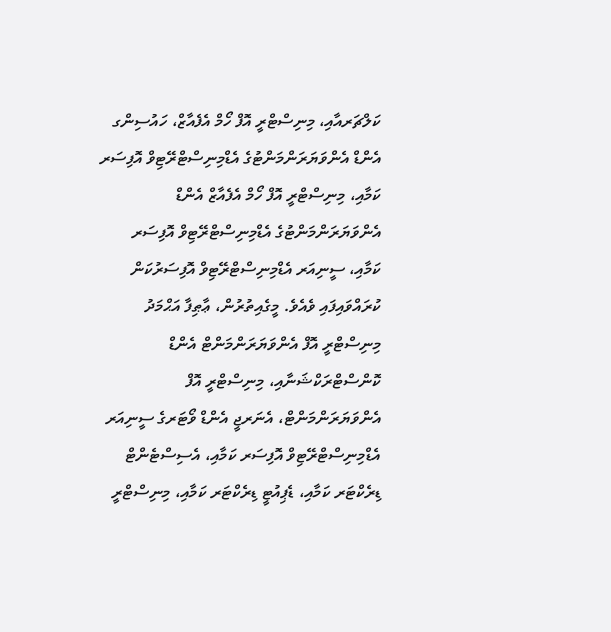ކަލްޗަރއާއި، މިނިސްޓްރީ އޮފް ހޯމް އެފެއާޒް، ހައުސިންގ އެންޑް އެންވަޔަރަންމަންޓުގެ އެޑްމިނިސްޓްރޭޓިވް އޮފިސަރ ކަމާއި، މިނިސްޓްރީ އޮފް ހޯމް އެފެއާޒް އެންޑް އެންވަޔަރަންމަންޓުގެ އެޑްމިނިސްޓްރޭޓިވް އޮފިސަރ ކަމާއި، ސީނިއަރ އެޑްމިނިސްޓްރޭޓިވް އޮފިސަރުކަން ކުރައްވައިފައި ވެއެވެ. މީގެއިތުރުން، ޢާޠިފާ އަޙްމަދު މިނިސްޓްރީ އޮފް އެންވަޔަރަންމަންޓް އެންޑް ކޮންސްޓްރަކްޝަނާއި، މިނިސްޓްރީ އޮފް އެންވަޔަރަންމަންޓް، އެނަރޖީ އެންޑް ވޯޓަރގެ ސީނިއަރ އެޑްމިނިސްޓްރޭޓިވް އޮފިސަރ ކަމާއި، އެސިސްޓެންޓް ޑިރެކްޓަރ ކަމާއި، ޑެޕިއުޓީ ޑިރެކްޓަރ ކަމާއި، މިނިސްޓްރީ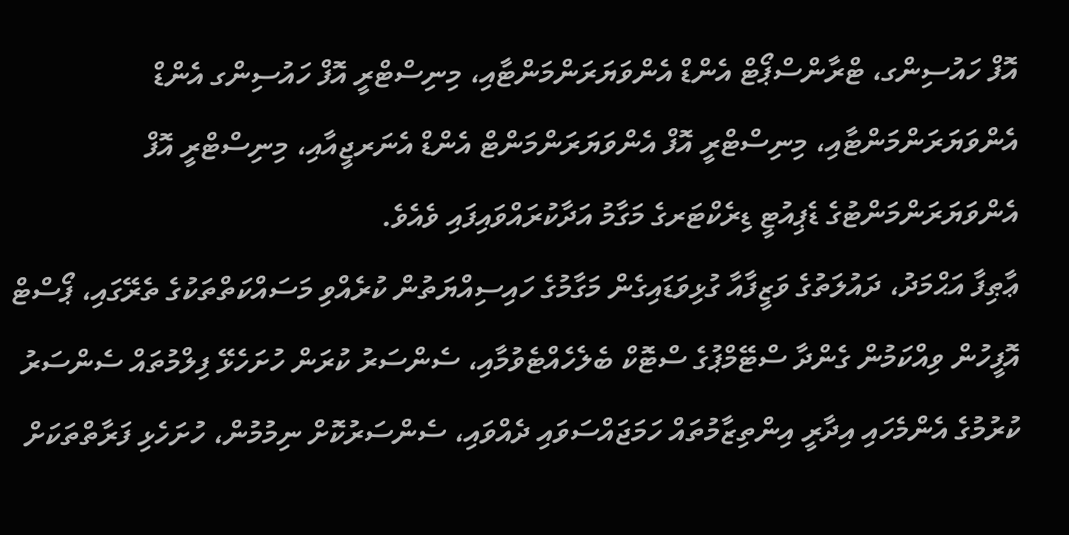އޮފް ހައުސިންގ، ޓްރާންސްޕޯޓް އެންޑް އެންވަޔަރަންމަންޓާއި، މިނިސްޓްރީ އޮފް ހައުސިންގ އެންޑް އެންވަޔަރަންމަންޓާއި، މިނިސްޓްރީ އޮފް އެންވަޔަރަންމަންޓް އެންޑް އެނަރޖީއާއި، މިނިސްޓްރީ އޮފް އެންވަޔަރަންމަންޓުގެ ޑެޕިއުޓީ ޑިރެކްޓަރގެ މަގާމު އަދާކުރައްވައިފައި ވެއެވެ.
ޢާޠިފާ އަޙްމަދު، ދައުލަތުގެ ވަޒީފާއާ ގުޅިވަޑައިގެން މަގާމުގެ ހައިސިއްޔަތުން ކުރެއްވި މަސައްކަތްތަކުގެ ތެރޭގައި، ޕޯސްޓް އޮފީހުން ވިއްކަމުން ގެންދާ ސްޓޭމްޕުގެ ސްޓޮކް ބެލެހެއްޓެވުމާއި، ސެންސަރު ކުރަން ހުށަހެޅޭ ފިލްމުތައް ސެންސަރު ކުރުމުގެ އެންމެހައި އިދާރީ އިންތިޒާމުތައް ހަމަޖައްސަވައި ދެއްވައި، ސެންސަރުކޮށް ނިމުމުން، ހުށަހެޅި ފަރާތްތަކަށް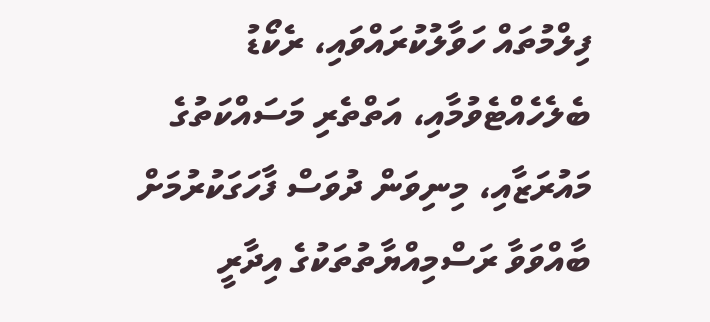ފިލްމުތައް ހަވާލުކުރައްވައި، ރެކޯޑު ބެލެހެއްޓެވުމާއި، އަތްތެރި މަސައްކަތުގެ މައުރަޒާއި، މިނިވަން ދުވަސް ފާހަގަކުރުމަށް ބާއްވަވާ ރަސްމިއްޔާތުތަކުގެ އިދާރީ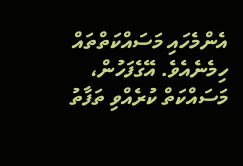އެންމެހައި މަސައްކަތްތައް ހިމެނެއެވެ. އޭގެފަހުން، މަސައްކަތް ކުރެއްވި ތަފާތު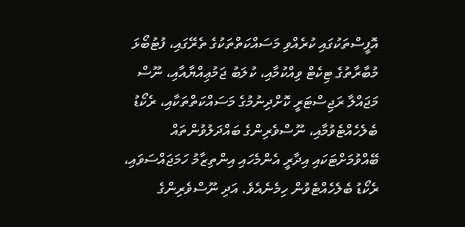އޮފީސްތަކުގައި ކުރެއްވި މަސައްކަތްތަކުގެ ތެރޭގައި، ފުޓުބޯޅަ މުބާރާތުގެ ޓިކެޓް ވިއްކުމާއި، ކުލަބު ޖަމުޢިއްޔާއާއި، ނޫސް މަޖައްލާ ރަޖިސްޓަރީ ކޮށްދިނުމުގެ މަސައްކަތްތަކާއި، ރެކޯޑު ބެލެހެއްޓެވުމާއި، ނޫސްވެރިންގެ ބައްދަލުވުންތައް ބޭއްވުމަށްޓަކައި އިދާރީ އެންމެހައި އިންތިޒާމު ހަމަޖައްސަވައި، ރެކޯޑު ބެލެހެއްޓެވުން ހިމެނެއެވެ. އަދި ނޫސްވެރިންގެ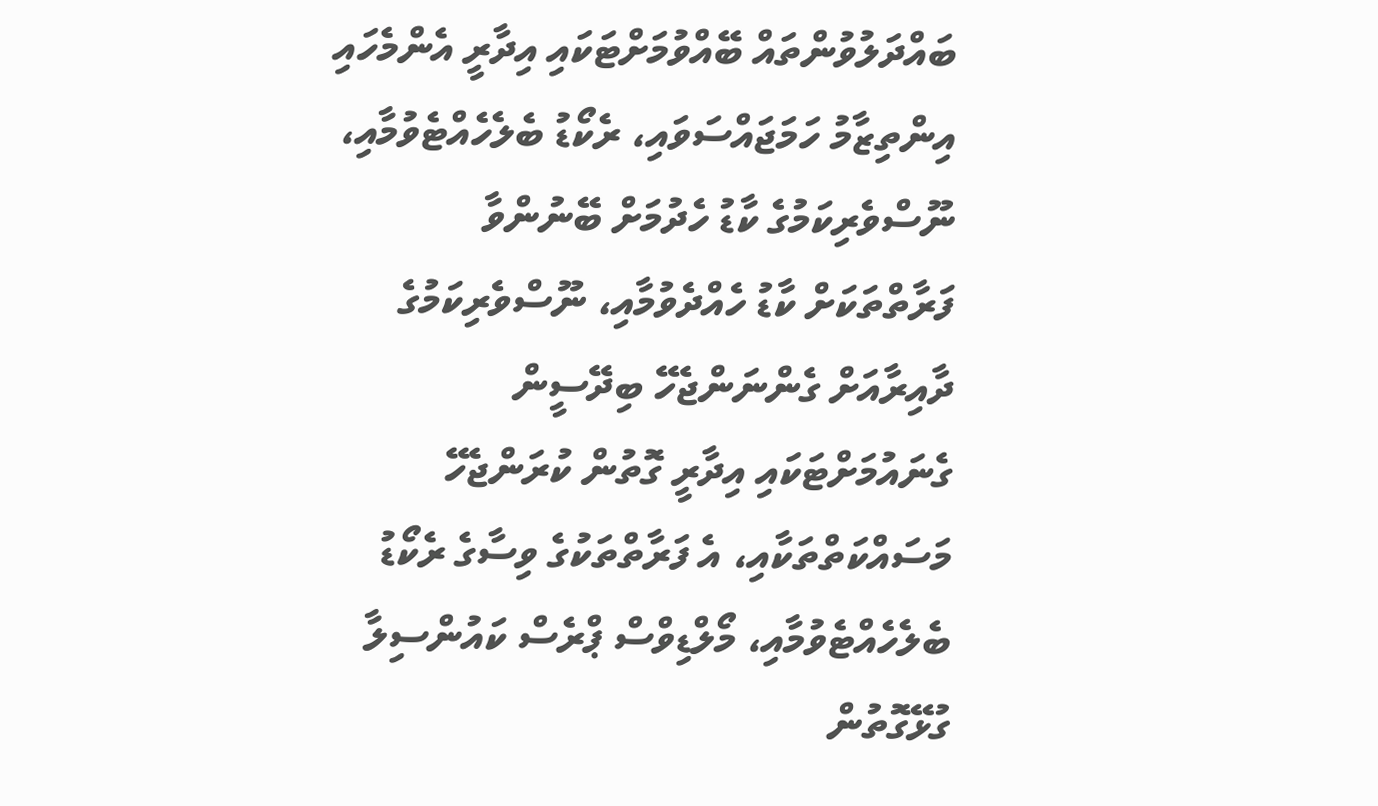ބައްދަލުވުންތައް ބޭއްވުމަށްޓަކައި އިދާރީ އެންމެހައި އިންތިޒާމު ހަމަޖައްސަވައި، ރެކޯޑު ބެލެހެއްޓެވުމާއި، ނޫސްވެރިކަމުގެ ކާޑު ހެދުމަށް ބޭނުންވާ ފަރާތްތަކަށް ކާޑު ހެއްދެވުމާއި، ނޫސްވެރިކަމުގެ ދާއިރާއަށް ގެންނަންޖެހޭ ބިދޭސީން ގެނައުމަށްޓަކައި އިދާރީ ގޮތުން ކުރަންޖެހޭ މަސައްކަތްތަކާއި، އެ ފަރާތްތަކުގެ ވިސާގެ ރެކޯޑު ބެލެހެއްޓެވުމާއި، މޯލްޑިވްސް ޕްރެސް ކައުންސިލާ ގުޅޭގޮތުން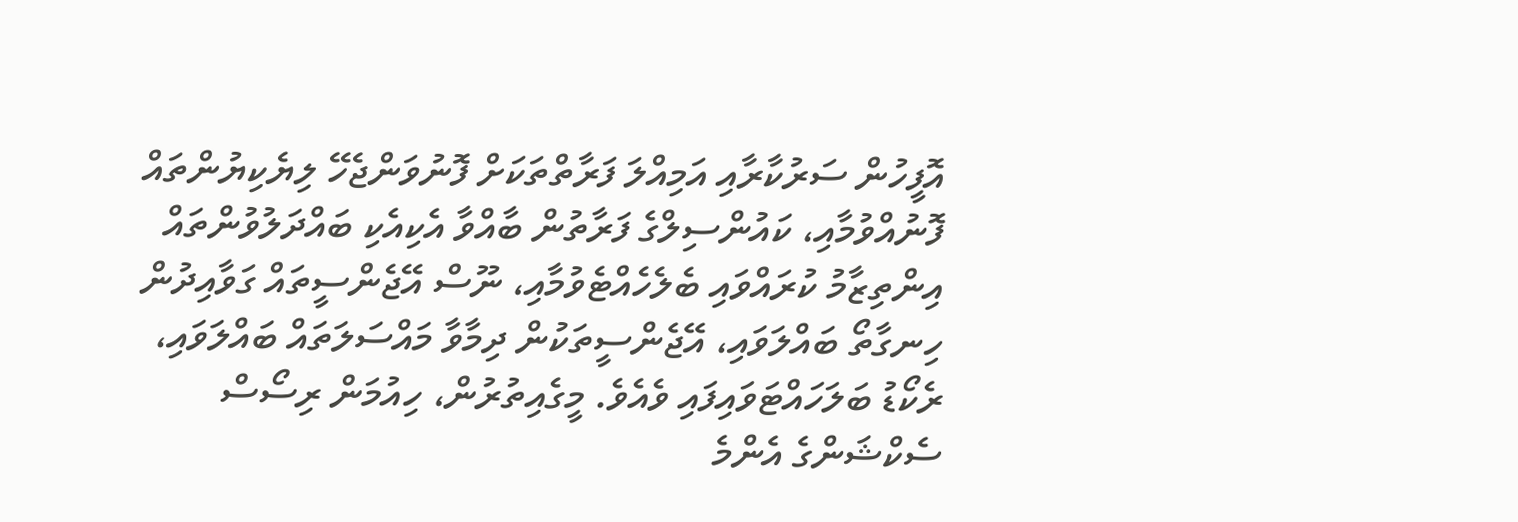އޮފީހުން ސަރުކާރާއި އަމިއްލަ ފަރާތްތަކަށް ފޮނުވަންޖެހޭ ލިޔެކިޔުންތައް ފޮނުއްވުމާއި، ކައުންސިލްގެ ފަރާތުން ބާއްވާ އެކިއެކި ބައްދަލުވުންތައް އިންތިޒާމު ކުރައްވައި ބެލެހެއްޓެވުމާއި، ނޫސް އޭޖެންސީތައް ގަވާއިދުން ހިނގާތޯ ބައްލަވައި، އޭޖެންސީތަކުން ދިމާވާ މައްސަލަތައް ބައްލަވައި، ރެކޯޑު ބަލަހައްޓަވައިފައި ވެއެވެ. މީގެއިތުރުން، ހިއުމަން ރިސޯސް ސެކްޝަންގެ އެންމެ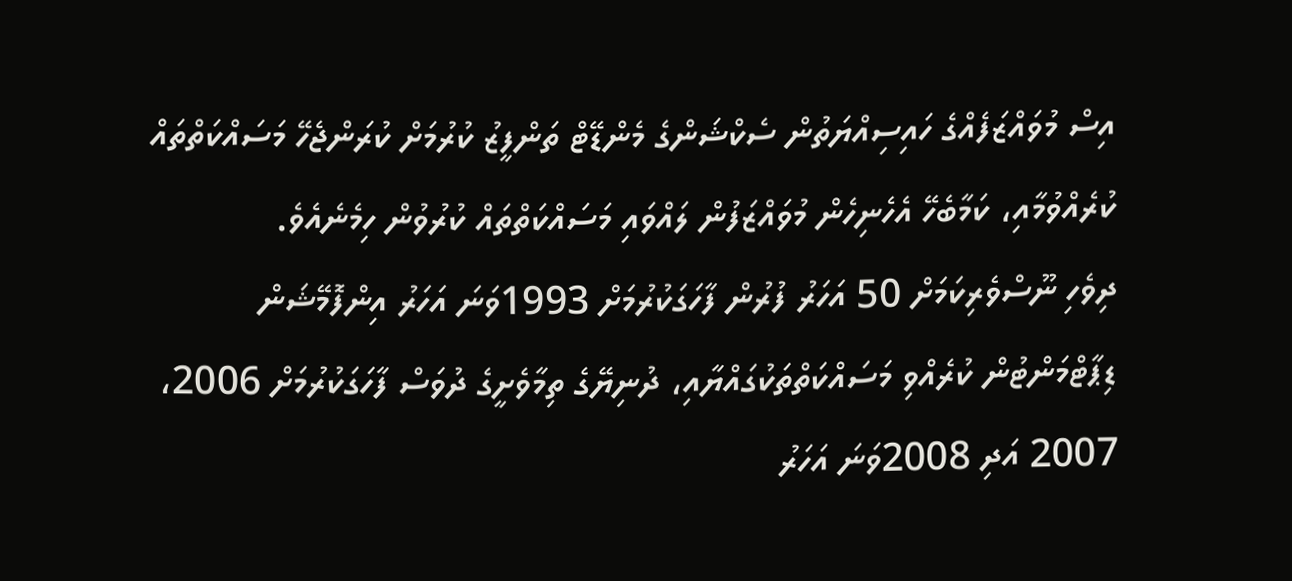އިސް މުވައްޒަފެއްގެ ހައިސިއްޔަތުން ސެކްޝަންގެ މެންޑޭޓް ތަންފީޒު ކުރުމަށް ކުރަންޖެހޭ މަސައްކަތްތައް ކުރެއްވުމާއި، ކަމާބެހޭ އެހެނިހެން މުވައްޒަފުން ލައްވައި މަސައްކަތްތައް ކުރުވުން ހިމެނެއެވެ.
ދިވެހި ނޫސްވެރިކަމަށް 50 އަހަރު ފުރުން ފާހަގަކުރުމަށް 1993ވަނަ އަހަރު އިންފޮމޭޝަން ޑިޕާޓްމަންޓުން ކުރެއްވި މަސައްކަތްތަކުގައްޔާއި، ދުނިޔޭގެ ތިމާވެށީގެ ދުވަސް ފާހަގަކުރުމަށް 2006، 2007 އަދި 2008ވަނަ އަހަރު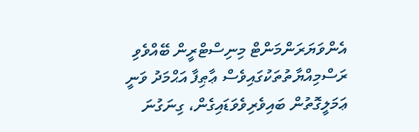އެންވަޔަރަންމަންޓް މިނިސްޓްރީން ބޭއްވެވި ރަސްމިއްޔާތުތަކުގައިވެސް ޢާޠިފާ އަޙްމަދު ވަނީ ޢަމަލީގޮތުން ބައިވެރިވެވަޑައިގެން، ގިނަގުނަ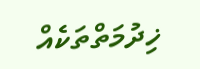ޚިދުމަތްތަކެއް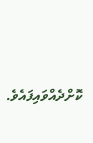ކޮށްދެއްވައިފައެވެ.